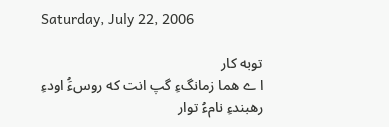Saturday, July 22, 2006

توبه کار
ا ے هما زمانگءِ گپ انت که روسءَُ اودءِ رهبندءِ نامءُ توار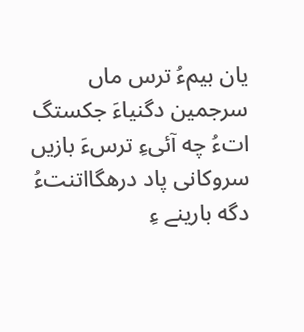یان بیمءُ ترس ماں سرجمین دگنیاءَ جکستگ اتءُ چه آئیءِ ترسءَ بازیں سروکانی پاد درهگااتنتءُ دگه بارینے ءِ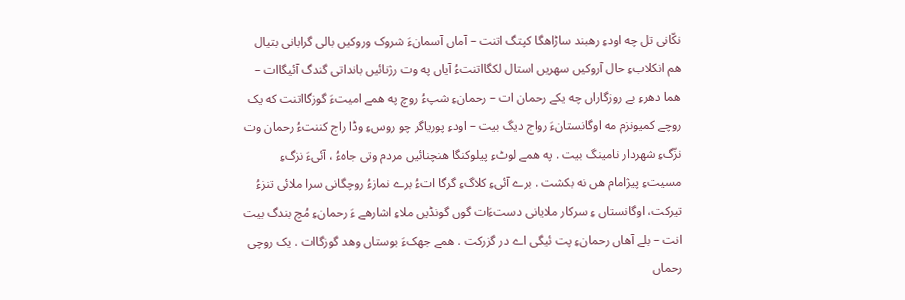نکّانی تل چه اودءِ رهبند ساڑاهگا کپتگ اتنت – آماں آسمانءَ شروک وروکیں بالی گرابانی بتیال هم انکلابءِ حال آروکیں سهریں استال لکگااتنتءُ آیاں په وت رژنائیں بانداتی گندگ آئیگاات – هما دهرءِ بے روزگاراں چه یکے رحمان ات – رحمانءِ شپءُ روچ په همے امیتءَ گوزگااتنت که یک روچے کمیونزم مه اوگانستانءَ رواج دیگ بیت – اودءِ پوریاگر چو روسءِ وڈا راج کننتءُ رحمان وت نزّگءِ شهردار نامینگ بیت . په همے لوٹءِ پیلوکنگا هنچنائیں مردم وتی جاهءُ ، آئیءَ نزگءِ مسیتءِ پیژامام هں نه بکشت . برے آئیءِ کلاگءِ گرگا اتءُ برے نمازءُ روچگانی سرا ملائی تنزءُ تیرکت، اوگانستاں ءِ سرکار ملایانی دستءَات گوں گونڈیں ملاءِ اشارهے ءَ رحمانءِ مُچ بندگ بیت انت – بلے آهاں رحمانءِ پت ئیگی اے در گزرکت . همے جهکءَ بوستاں وهد گوزگاات . یک روچی رحماں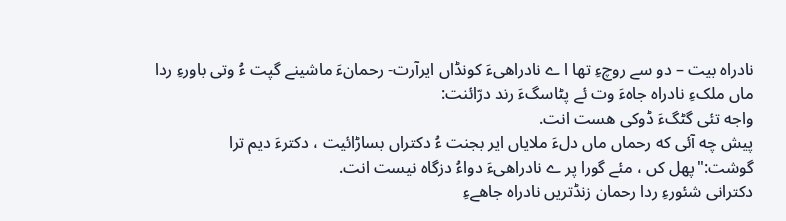نادراه بیت – دو سے روچءِ تها ا ے نادراهیءَ کونڈاں ایرآرت- رحمانءَ ماشینے گپت ءُ وتی باورءِ ردا ماں ملکءِ نادراه جاهءَ وت ئے پٹاسگءَ رند درّائنت:
واجه تئی گٹگءَ ڈوکی هست انت.
پیش چه آئی که رحماں ماں دلءَ ملایاں ایر بجنت ءُ دکتراں بساڑائیت ، دکترءَ دیم ترا گوشت:"پهل کں ، مئے گورا پر ے نادراهیءَ دواءُ دزگاه نیست انت.
دکترانی شئورءِ ردا رحمان زنڈتریں نادراه جاهےءِ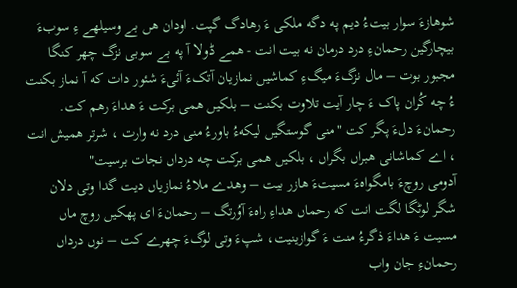شوهازءَ سوار بیتءُ دیم په دگه ملکی ءَ رهادگ گپت. اودان هں بے وسیلهے ءِ سوبءَ بیچارگین رحمانءِ درد درمان نه بیت انت - همے ڈولا آ په بے سوبی نزگ چهر کنگا مجبور بوت – مال نزگءَ میگءِ کماشیں نمازیان آتکءَ آئیءَ شئور دات که آ نماز بکنت ءُ چه کُران پاک ءَ چار آیت تلاوت بکنت – بلکیں همی برکت ءَ هداءَ رهم کت.
رحمانءَ دلءَ پگر کت "منی گوستگیں لیکهءُ باورءُ منی درد نه وارت ، شرتر همیش انت ، اے کماشانی هبراں بگراں ، بلکیں همی برکت چه درداں نجات برسیت"
آدومی روچءَ بامگواهءَ مسیتءَ هازر بیت – وهدے ملاءُ نمازیاں دیت گدا وتی دلان شگر لوڻگا لگت انت که رحماں هداءِ راهءَ آوُرتگ – رحمانءَ ای پهکیں روچ ماں مسیت ءَ هداءَ ذگرءُ منت ءَ گوازینیت، شپءَ وتی لوگءَ چهرے کت – نوں درداں رحمانءِ جان واب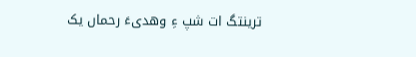ترینتگ ات شپ ءِ وهدیءَ رحماں یک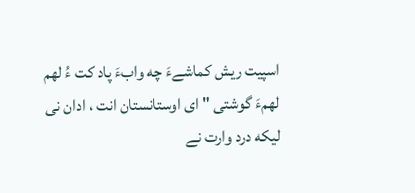اسپیت ریش کماشےءَ چه وابءَ پاد کت ءُ لهم لهمءَ گوشتی " ای اوستانستان انت ، ادان نی لیکه درد وارت نے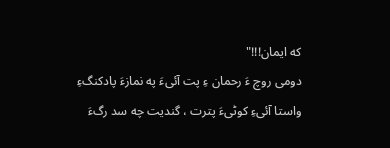که ایمان!!!"
دومی روچ ءَ رحمان ءِ پت آئیءَ په نمازءَ پادکنگءِ واستا آئیءِ کوڻیءَ پترت ، گندیت چه سد رگءَ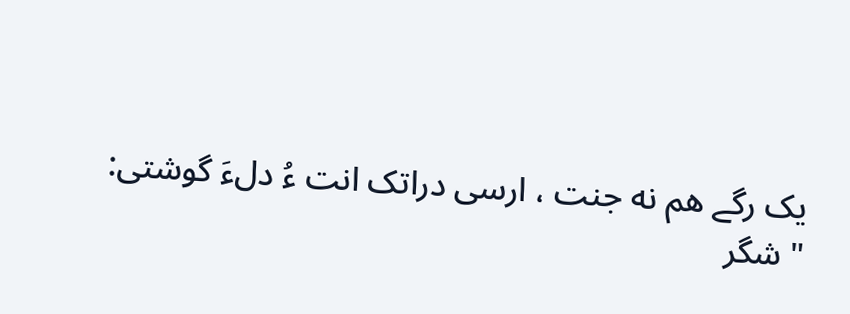یک رگے هم نه جنت ، ارسی دراتک انت ءُ دلءَ گوشتی:
" شگر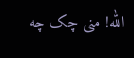الله! منی چک چه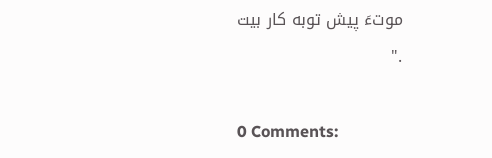موتءَ پیش توبه کار بیت
."

0 Comments: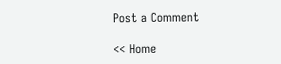Post a Comment

<< Home